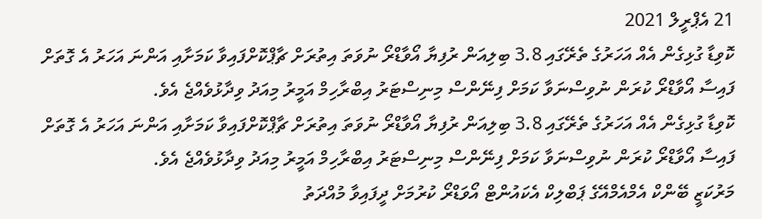21 އެޕްރީލް 2021
ކޮވިޑާ ގުޅިގެން އެއް އަހަރުގެ ތެރޭގައި 3.8 ބިލިއަން ރުފިޔާ އޯވާޑްރޯ ނުވަތަ އިތުރަށް ޗާޕްކޮށްފައިވާ ކަމަށާއި އަންނަ އަހަރު އެ ގޮތަށް ފައިސާ އޯވާޑްރޯ ކުރަން ނުވިސްނަވާ ކަމަށް ފިނޭންސް މިނިސްޓަރު އިބްރާހިމް އަމީރު މިއަދު ވިދާޅުވެއްޖެ އެވެ.
ކޮވިޑާ ގުޅިގެން އެއް އަހަރުގެ ތެރޭގައި 3.8 ބިލިއަން ރުފިޔާ އޯވާޑްރޯ ނުވަތަ އިތުރަށް ޗާޕްކޮށްފައިވާ ކަމަށާއި އަންނަ އަހަރު އެ ގޮތަށް ފައިސާ އޯވާޑްރޯ ކުރަން ނުވިސްނަވާ ކަމަށް ފިނޭންސް މިނިސްޓަރު އިބްރާހިމް އަމީރު މިއަދު ވިދާޅުވެއްޖެ އެވެ.
މަރުކަޒީ ބޭންކް އެމްއެމްއޭގެ ޕަބްލިކް އެކައުންޓް އޯވަޑްރޯ ކުރުމަށް ދީފައިވާ މުއްދަތު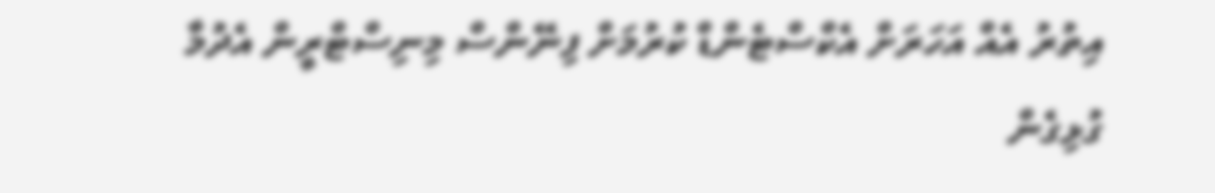އިތުރު އެއް އަހަރަށް އެކްސްޓެންޑް ކުރުމަށް ފިނޭންސް މިނިސްޓްރީން އެދުމާ ގުޅިގެން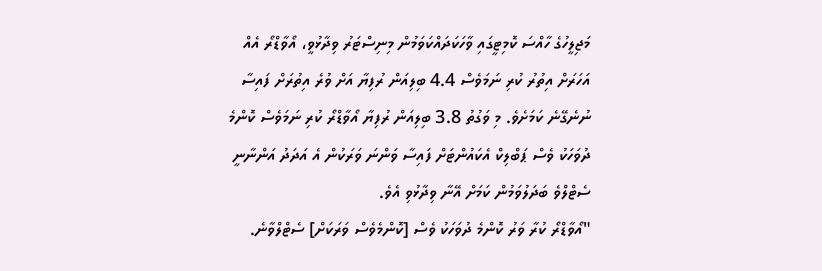މަޖިލީހުގެ ހާއްސަ ކޮމިޓީގައި ވާހަކަދައްކަވަމުން މިނިސްޓަރު ވިދާޅުވީ، އޯވާޑްރޯ އެއް އަހަރަށް އިތުރު ކުރި ނަމަވެސް 4.4 ބިލިއަން ރުފިޔާ އަށް ވުރެ އިތުރަށް ފައިސާ ނުނެގޭނެ ކަމަށެވެ. މި ވަގުތު 3.8 ބިލިއަން ރުފިޔާ އޯވާޑްރޯ ކުރި ނަމަވެސް ކޮންމެ ދުވަހަކު ވެސް ޕަބްލިކް އެކައުންޓަށް ފައިސާ ވަންނަ ވަރަކުން އެ އަދަދު އަންނާނީ ސެޓްލްވެ ބަދަލުވަމުން ކަމަށް އޭނާ ވިދާޅުވި އެވެ.
"އޯވާޑްރޯ ކުރާ ވަރު ކޮންމެ ދުވަހަކު ވެސް [ކޮންމެވެސް ވަރަކަށް] ސެޓްލްވާނެ.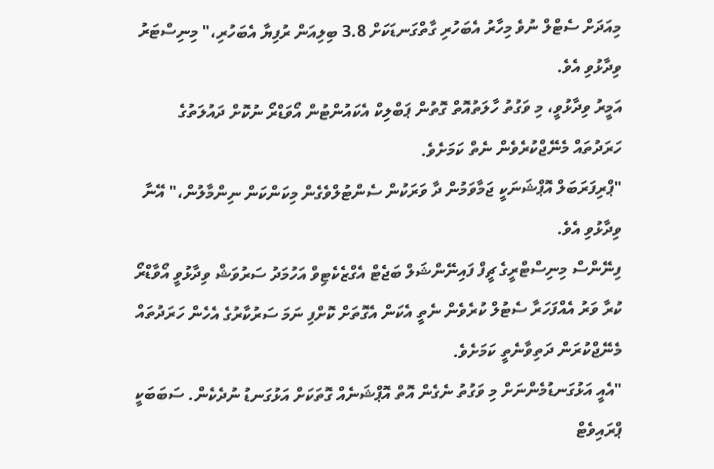މިއަދަށް ސެޓްލް ނުވެ މިހާރު އެބަހުރި ގާތްގަނޑަކަށް 3.8 ބިލިއަން ރުފިޔާ އެބަހުރި،" މިނިސްޓަރު ވިދާޅުވި އެވެ.
އަމީރު ވިދާޅުވީ، މި ވަގުތު ހާލަތުއޮތް ގޮތުން ޕަބްލިކް އެކައުންޓުން އޯވަޑްރޯ ނުކޮށް ދައުލަތުގެ ހަރަދުތައް މެނޭޖްކުރެވެން ނެތް ކަމަށެވެ.
"ޕްރިފަރަބަލް އޮޕްޝަނަކީ ޖަމާވަމުން ދާ ވަރަކުން ސެންޓުލްވެގެން މިކަންކަން ނިންމާލުން،" އޭނާ ވިދާޅުވި އެވެ.
ފިނޭންސް މިނިސްޓްރީގެ ޗީފް ފައިނޭންޝަލް ބަޖެޓް އެގްޒެކެޓިވް އަހުމަދު ސަރުވަޝް ވިދާޅުވީ އޯވާޑްރޯ ކުރާ ވަރު އެއްފަހަރާ ސެޓުލް ކުރެވެން ނެތީ އެކަން އެގޮތަށް ކޮށްފި ނަމަ ސަރުކާރުގެ އެހެން ހަރަދުތައް މެނޭޖްކުރަން ދަތިވާނެތީ ކަމަށެވެ.
"އެއީ އަޅުގަނޑުމެންނަށް މި ވަގުތު ނެގެން އޮތް އޮޕްޝަނެއް ގޮތަކަށް އަޅުގަނޑު ނުދެކެން. ސަބަބަކީ ޕްރައިވެޓް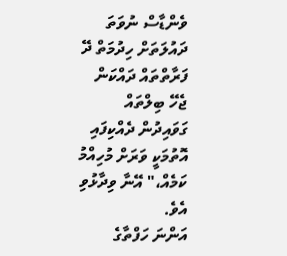ވެންޑާސް ނުވަތަ ދައުލަތަށް ހިދުމަތް ދޭ ފަރާތްތައް ދައްކަން ޖެހޭ ބިލްތައް ގަވައިދުން ދެއްކިފައި އޮތުމަކީ ވަރަށް މުހިއްމު ކަމެއް،" އޭނާ ވިދާޅުވި އެވެ.
އަންނަ ހަފްތާގެ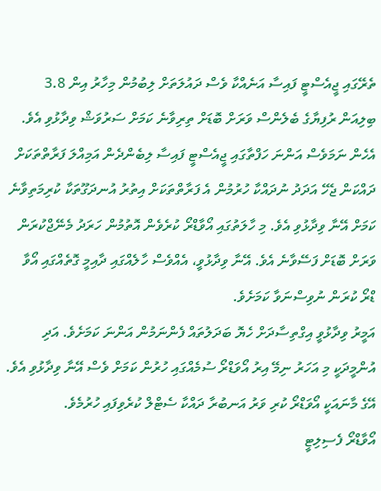ތެރޭގައި ޖީއެސްޓީ ފައިސާ އަނެއްކާ ވެސް ދައުލަތަށް ލިބުމުން މިހާރު އިން 3.8 ބިލިއަން ރުފިޔާގެ ބެލެންސް ވަރަށް ބޮޑަށް ތިރިވާނެ ކަމަށް ސަރުވަޝް ވިދާޅުވި އެވެ. އެހެން ނަމަވެސް އަންނަ ހަފްތާގައި ޖީއެސްޓީ ފައިސާ ލިބެންދެން އަމިއްލަ ފަރާތްތަކަށް ދައްކަން ޖެހޭ އަދަދު ނުދައްކާ ހުރުމުން އެ ފަރާތްތަކަށް އިތުރު އުނދަގޫތަކާ ކުރިމަތިވާނެ ކަމަށް އޭނާ ވިދާޅުވި އެވެ. މި ހާލަތުގައި އޯވާޑްރޯ ކުރެވެން އޮތުމުން ހަރަދު މެނޭޖްކުރަން ވަރަށް ބޮޑަށް ފަސޭވާނެ އެވެ. އޭނާ ވިދާޅުވީ، އެއްވެސް ހާލެއްގައި ދާއިމީ ގޮތެއްގައި އޯވާ ޑްރޯ ކުރަން ނުވިސްނަވާ ކަމަށެވެ.
އަމީރު ވިދާޅުވީ އިގްތިސާދަށް ހެޔޮ ބަދަލުތައް ފެންނަމުން އަންނަ ކަމަށެވެ. އަދި އުންމީދަކީ މި އަހަރު ނިމޭ އިރު އޯވަޑްރޯ ސުމެއްގައި ހުރުން ކަމަށް ވެސް އޭނާ ވިދާޅުވި އެވެ. އޭގެ މާނައަކީ އޯވަޑްރޯ ކުރި ވަރު އަނބުރާ ދައްކާ ސެޓްލް ކުރެވިފައި ހުރުމެވެ.
އޯވާޑްރޯ ފެސިލިޓީ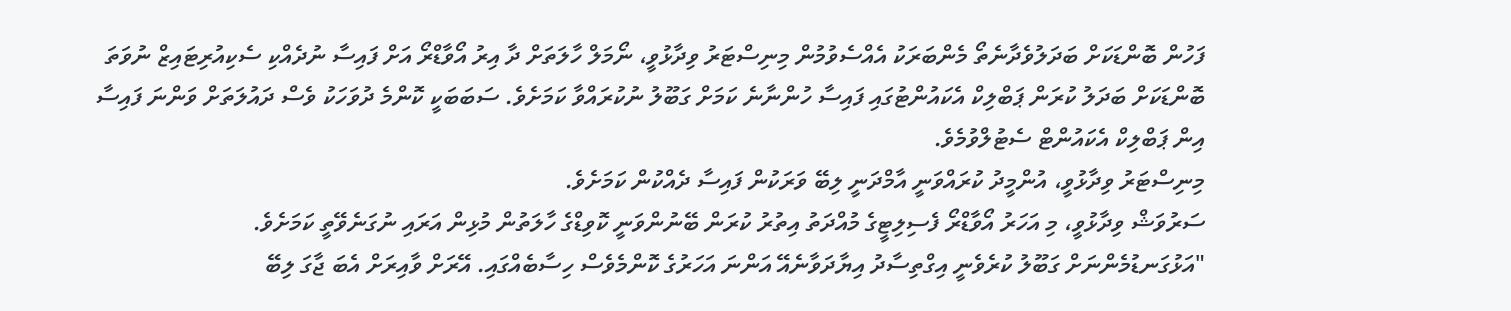ފަހުން ބޮންޑަކަށް ބަދަލުވެދާނެތޯ މެންބަރަކު އެއްސެވުމުން މިނިސްޓަރު ވިދާޅުވީ، ނޯމަލް ހާލަތަށް ދާ އިރު އޯވާޑްރޯ އަށް ފައިސާ ނުދެއްކި ސެކިއުރިޓައިޒް ނުވަތަ ބޮންޑަކަށް ބަދަލު ކުރަން ޕަބްލިކް އެކައުންޓުގައި ފައިސާ ހުންނާނެ ކަމަށް ގަބޫލު ނުކުރައްވާ ކަމަށެވެ. ސަބަބަކީ ކޮންމެ ދުވަހަކު ވެސް ދައުލަތަށް ވަންނަ ފައިސާ އިން ޕަބްލިކް އެކައުންޓް ސެޓުލްވުމެވެ.
މިނިސްޓަރު ވިދާޅުވީ، އުންމީދު ކުރައްވަނީ އާމްދަނީ ލިބޭ ވަރަކުން ފައިސާ ދެއްކުން ކަމަށެވެ.
ސަރުވަޝް ވިދާޅުވީ، މި އަހަރު އޯވާޑްރޯ ފެސިލިޓީގެ މުއްދަތު އިތުރު ކުރަން ބޭނުންވަނީ ކޮވިޑްގެ ހާލަތުން މުޅިން އަރައި ނުގަނެވޭތީ ކަމަށެވެ.
"އަޅުގަނޑުމެންނަށް ގަބޫލު ކުރެވެނީ އިގްތިސާދު އިޔާދަވާނެއޭ އަންނަ އަހަރުގެ ކޮންމެވެސް ހިސާބެއްގައި. އޭރަށް ވާއިރަށް އެބަ ޖާގަ ލިބޭ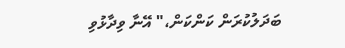ބަދަލުކުރަން ކަންކަން،" އޭނާ ވިދާޅުވި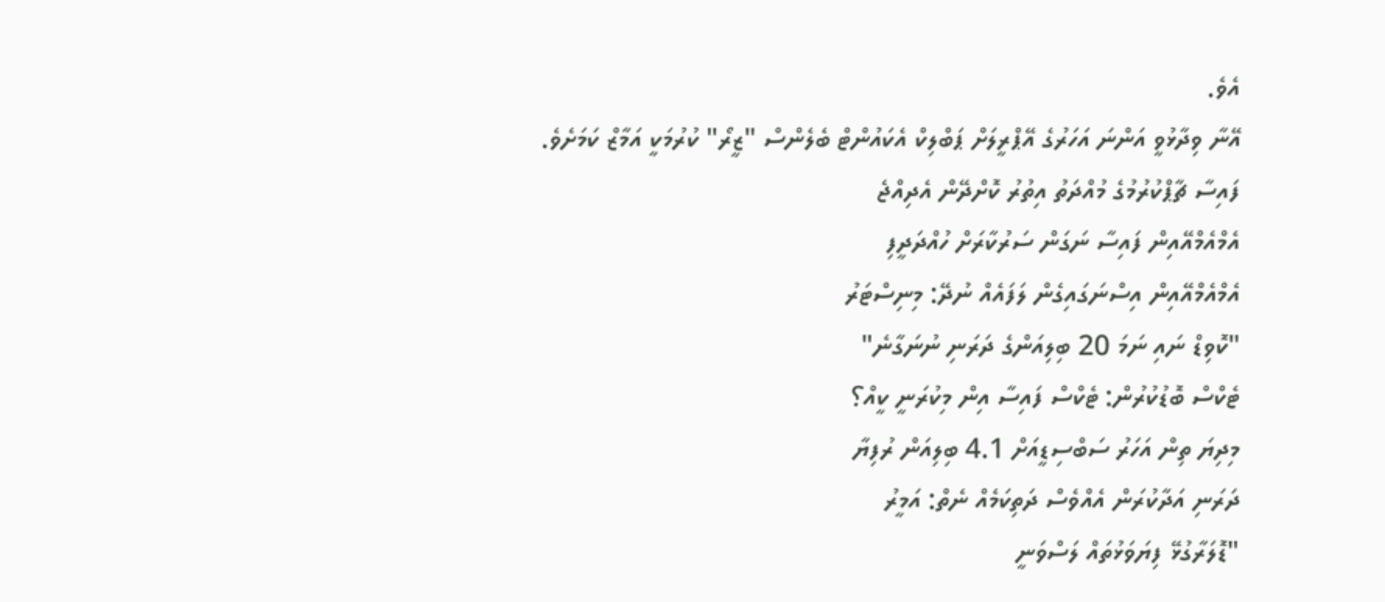އެވެ.
އޭނާ ވިދާޅުވީ އަންނަ އަހަރުގެ އޭޕްރީލަށް ޕަބްލިކް އެކައުންޓް ބެލެންސް "ޒީރޯ" ކުރުމަކީ އަމާޒް ކަމަށެވެ.
ފައިސާ ޗާޕްކުރުމުގެ މުއްދަތު އިތުރު ކޮށްދޭން އެދިއްޖެ
އެމްއެމްއޭއިން ފައިސާ ނަގަން ސަރުކާރަށް ހުއްދަދީފި
އެމްއެމްއޭއިން އިސްނަގައިގެން ލަފައެއް ނުދޭ: މިނިސްޓަރު
"ކޮވިޑް ނައި ނަމަ 20 ބިލިއަންގެ ދަރަނި ނުނަގާނެ"
ޓެކްސް ބޮޑުކުރުން: ޓެކްސް ފައިސާ އިން މިކުރަނީ ކީއް؟
މިދިޔަ ތިން އަހަރު ސަބްސިޑީއަށް 4.1 ބިލިއަން ރުފިޔާ
ދަރަނި އަދާކުރަން އެއްވެސް ދަތިކަމެއް ނެތް: އަމީރު
"ޑޮލަރާގުޅޭ ފިޔަވަޅުތައް ލަސްވަނީ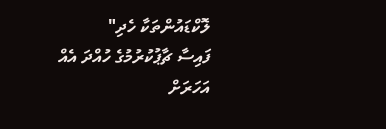ލޮކްޑައުންތަކާ ހެދި"
ފައިސާ ޗާޕުކުރުމުގެ ހުއްދަ އެއް އަހަރަށް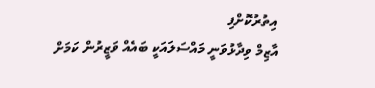އިތުރުކޮށްފި
އާޒިމް ވިދާޅުވަނީ މައްސަލައަކީ ބައެއް ވަޒީރުން ކަމަށް